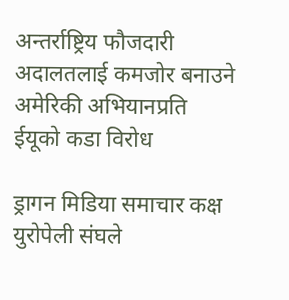अन्तर्राष्ट्रिय फौजदारी अदालतलाई कमजोर बनाउने अमेरिकी अभियानप्रति ईयूको कडा विरोध

ड्रागन मिडिया समाचार कक्ष
युरोपेली संघले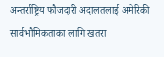अन्तर्राष्ट्रिय फौजदारी अदालतलाई अमेरिकी सार्वभौमिकताका लागि खतरा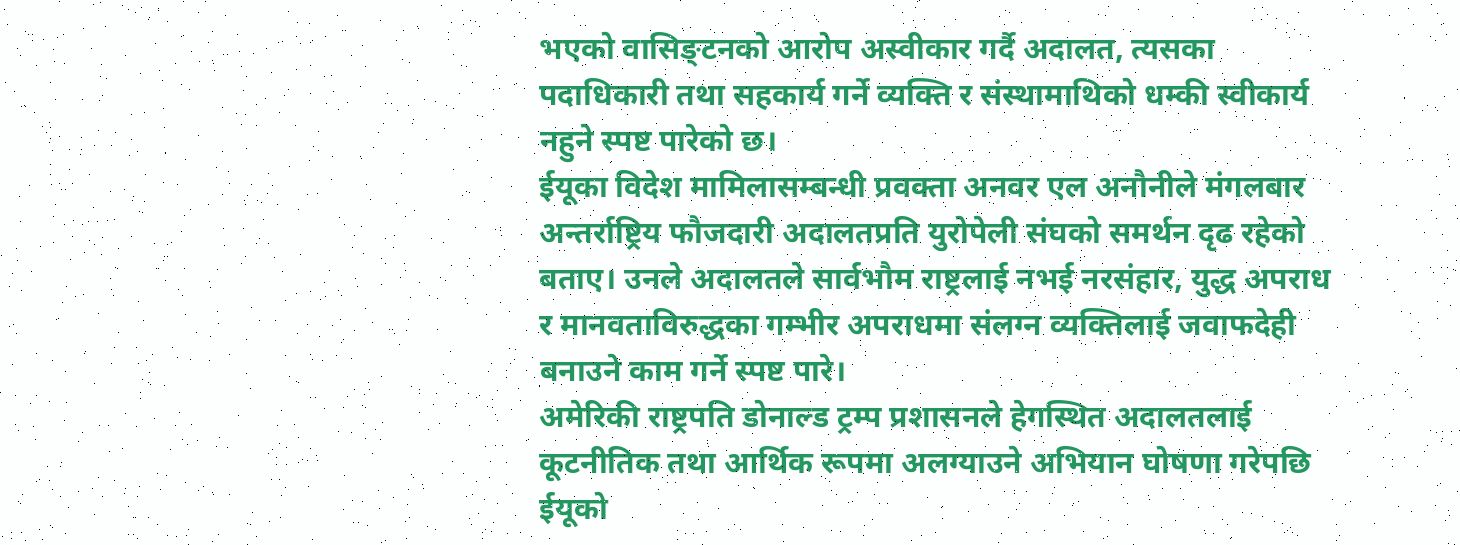भएको वासिङ्टनको आरोप अस्वीकार गर्दै अदालत, त्यसका पदाधिकारी तथा सहकार्य गर्ने व्यक्ति र संस्थामाथिको धम्की स्वीकार्य नहुने स्पष्ट पारेको छ।
ईयूका विदेश मामिलासम्बन्धी प्रवक्ता अनवर एल अनौनीले मंगलबार अन्तर्राष्ट्रिय फौजदारी अदालतप्रति युरोपेली संघको समर्थन दृढ रहेको बताए। उनले अदालतले सार्वभौम राष्ट्रलाई नभई नरसंहार, युद्ध अपराध र मानवताविरुद्धका गम्भीर अपराधमा संलग्न व्यक्तिलाई जवाफदेही बनाउने काम गर्ने स्पष्ट पारे।
अमेरिकी राष्ट्रपति डोनाल्ड ट्रम्प प्रशासनले हेगस्थित अदालतलाई कूटनीतिक तथा आर्थिक रूपमा अलग्याउने अभियान घोषणा गरेपछि ईयूको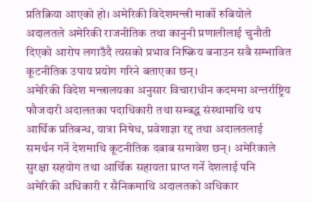प्रतिक्रिया आएको हो। अमेरिकी विदेशमन्त्री मार्को रुबियोले अदालतले अमेरिकी राजनीतिक तथा कानुनी प्रणालीलाई चुनौती दिएको आरोप लगाउँदै त्यसको प्रभाव निष्क्रिय बनाउन सबै सम्भावित कूटनीतिक उपाय प्रयोग गरिने बताएका छन्।
अमेरिकी विदेश मन्त्रालयका अनुसार विचाराधीन कदममा अन्तर्राष्ट्रिय फौजदारी अदालतका पदाधिकारी तथा सम्बद्ध संस्थामाथि थप आर्थिक प्रतिबन्ध, यात्रा निषेध, प्रवेशाज्ञा रद्द तथा अदालतलाई समर्थन गर्ने देशमाथि कूटनीतिक दबाब समावेश छन्। अमेरिकाले सुरक्षा सहयोग तथा आर्थिक सहायता प्राप्त गर्ने देशलाई पनि अमेरिकी अधिकारी र सैनिकमाथि अदालतको अधिकार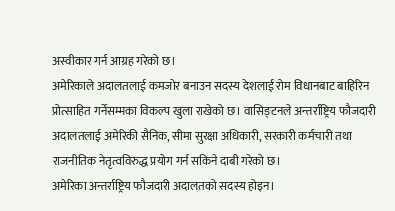अस्वीकार गर्न आग्रह गरेको छ।
अमेरिकाले अदालतलाई कमजोर बनाउन सदस्य देशलाई रोम विधानबाट बाहिरिन प्रोत्साहित गर्नेसम्मका विकल्प खुला राखेको छ। वासिङ्टनले अन्तर्राष्ट्रिय फौजदारी अदालतलाई अमेरिकी सैनिक, सीमा सुरक्षा अधिकारी, सरकारी कर्मचारी तथा राजनीतिक नेतृत्वविरुद्ध प्रयोग गर्न सकिने दाबी गरेको छ।
अमेरिका अन्तर्राष्ट्रिय फौजदारी अदालतको सदस्य होइन।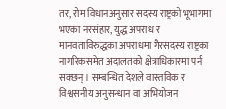तर, रोम विधानअनुसार सदस्य राष्ट्रको भूभागमा भएका नरसंहार, युद्ध अपराध र मानवताविरुद्धका अपराधमा गैरसदस्य राष्ट्रका नागरिकसमेत अदालतको क्षेत्राधिकारमा पर्न सक्छन्। सम्बन्धित देशले वास्तविक र विश्वसनीय अनुसन्धान वा अभियोजन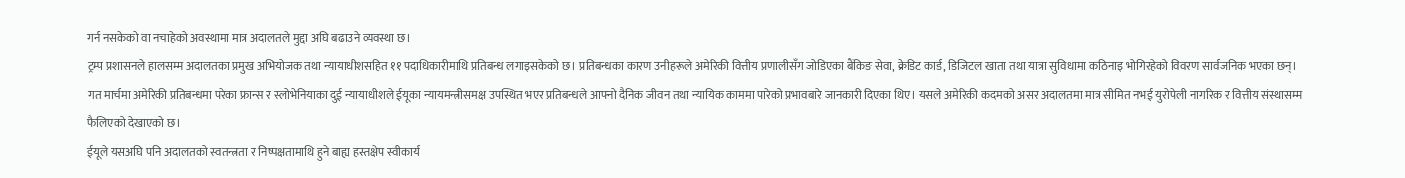गर्न नसकेको वा नचाहेको अवस्थामा मात्र अदालतले मुद्दा अघि बढाउने व्यवस्था छ।
ट्रम्प प्रशासनले हालसम्म अदालतका प्रमुख अभियोजक तथा न्यायाधीशसहित ११ पदाधिकारीमाथि प्रतिबन्ध लगाइसकेको छ। प्रतिबन्धका कारण उनीहरूले अमेरिकी वित्तीय प्रणालीसँग जोडिएका बैंकिङ सेवा, क्रेडिट कार्ड, डिजिटल खाता तथा यात्रा सुविधामा कठिनाइ भोगिरहेको विवरण सार्वजनिक भएका छन्।
गत मार्चमा अमेरिकी प्रतिबन्धमा परेका फ्रान्स र स्लोभेनियाका दुई न्यायाधीशले ईयूका न्यायमन्त्रीसमक्ष उपस्थित भएर प्रतिबन्धले आफ्नो दैनिक जीवन तथा न्यायिक काममा पारेको प्रभावबारे जानकारी दिएका थिए। यसले अमेरिकी कदमको असर अदालतमा मात्र सीमित नभई युरोपेली नागरिक र वित्तीय संस्थासम्म फैलिएको देखाएको छ।
ईयूले यसअघि पनि अदालतको स्वतन्त्रता र निष्पक्षतामाथि हुने बाह्य हस्तक्षेप स्वीकार्य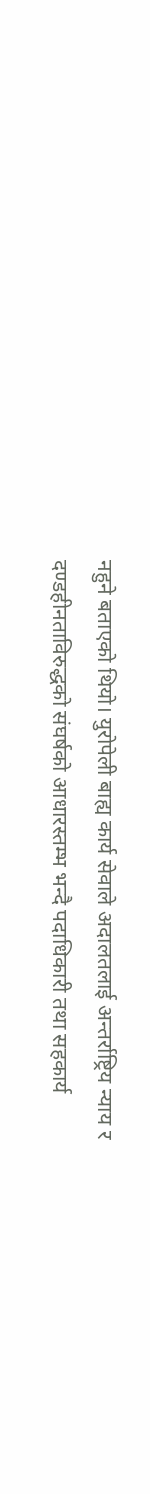नहुने बताएको थियो। युरोपेली बाह्य कार्य सेवाले अदालतलाई अन्तर्राष्ट्रिय न्याय र दण्डहीनताविरुद्धको संघर्षको आधारस्तम्भ भन्दै पदाधिकारी तथा सहकार्य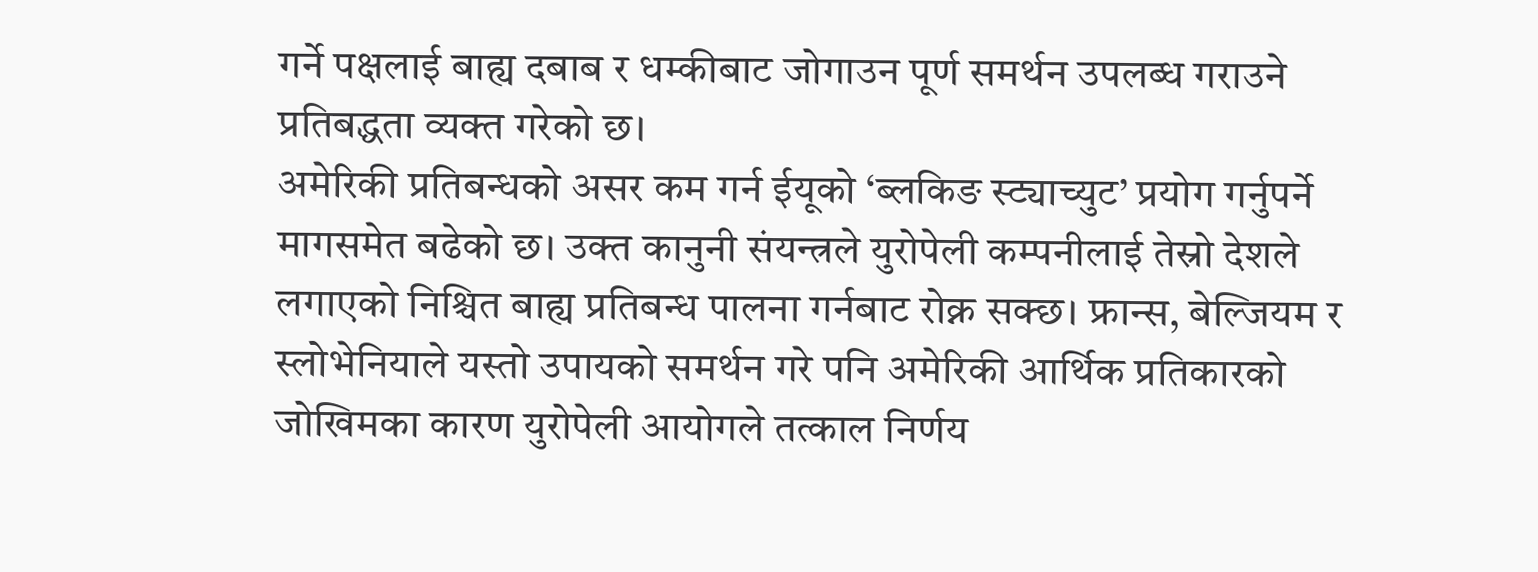गर्ने पक्षलाई बाह्य दबाब र धम्कीबाट जोगाउन पूर्ण समर्थन उपलब्ध गराउने प्रतिबद्धता व्यक्त गरेको छ।
अमेरिकी प्रतिबन्धको असर कम गर्न ईयूको ‘ब्लकिङ स्ट्याच्युट’ प्रयोग गर्नुपर्ने मागसमेत बढेको छ। उक्त कानुनी संयन्त्रले युरोपेली कम्पनीलाई तेस्रो देशले लगाएको निश्चित बाह्य प्रतिबन्ध पालना गर्नबाट रोक्न सक्छ। फ्रान्स, बेल्जियम र स्लोभेनियाले यस्तो उपायको समर्थन गरे पनि अमेरिकी आर्थिक प्रतिकारको जोखिमका कारण युरोपेली आयोगले तत्काल निर्णय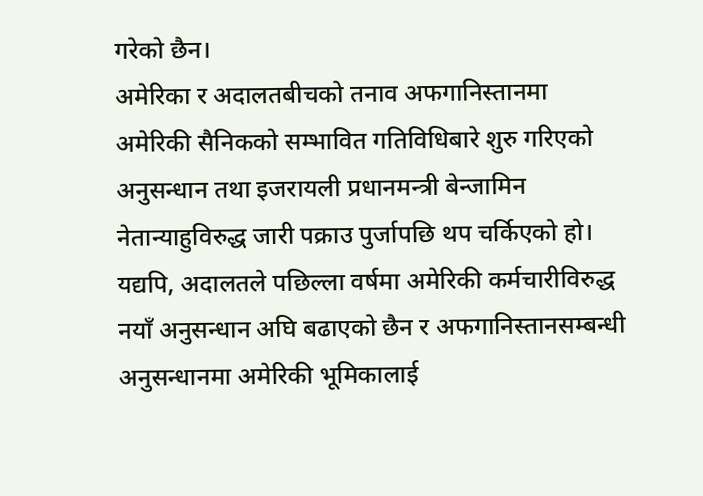गरेको छैन।
अमेरिका र अदालतबीचको तनाव अफगानिस्तानमा अमेरिकी सैनिकको सम्भावित गतिविधिबारे शुरु गरिएको अनुसन्धान तथा इजरायली प्रधानमन्त्री बेन्जामिन नेतान्याहुविरुद्ध जारी पक्राउ पुर्जापछि थप चर्किएको हो। यद्यपि, अदालतले पछिल्ला वर्षमा अमेरिकी कर्मचारीविरुद्ध नयाँ अनुसन्धान अघि बढाएको छैन र अफगानिस्तानसम्बन्धी अनुसन्धानमा अमेरिकी भूमिकालाई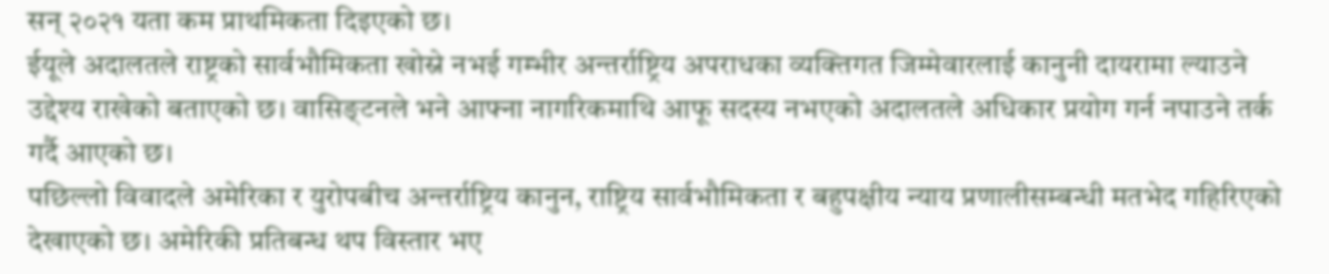सन् २०२१ यता कम प्राथमिकता दिइएको छ।
ईयूले अदालतले राष्ट्रको सार्वभौमिकता खोस्ने नभई गम्भीर अन्तर्राष्ट्रिय अपराधका व्यक्तिगत जिम्मेवारलाई कानुनी दायरामा ल्याउने उद्देश्य राखेको बताएको छ। वासिङ्टनले भने आफ्ना नागरिकमाथि आफू सदस्य नभएको अदालतले अधिकार प्रयोग गर्न नपाउने तर्क गर्दै आएको छ।
पछिल्लो विवादले अमेरिका र युरोपबीच अन्तर्राष्ट्रिय कानुन, राष्ट्रिय सार्वभौमिकता र बहुपक्षीय न्याय प्रणालीसम्बन्धी मतभेद गहिरिएको देखाएको छ। अमेरिकी प्रतिबन्ध थप विस्तार भए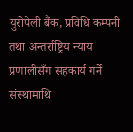युरोपेली बैंक, प्रविधि कम्पनी तथा अन्तर्राष्ट्रिय न्याय प्रणालीसँग सहकार्य गर्ने संस्थामाथि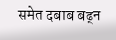समेत दबाब बढ्न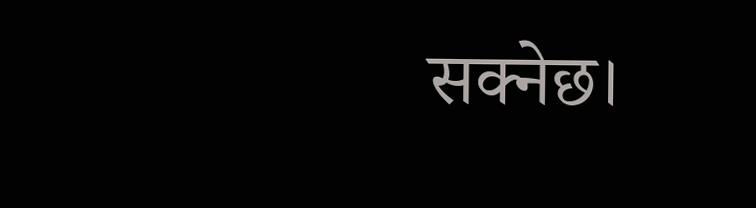सक्नेछ।